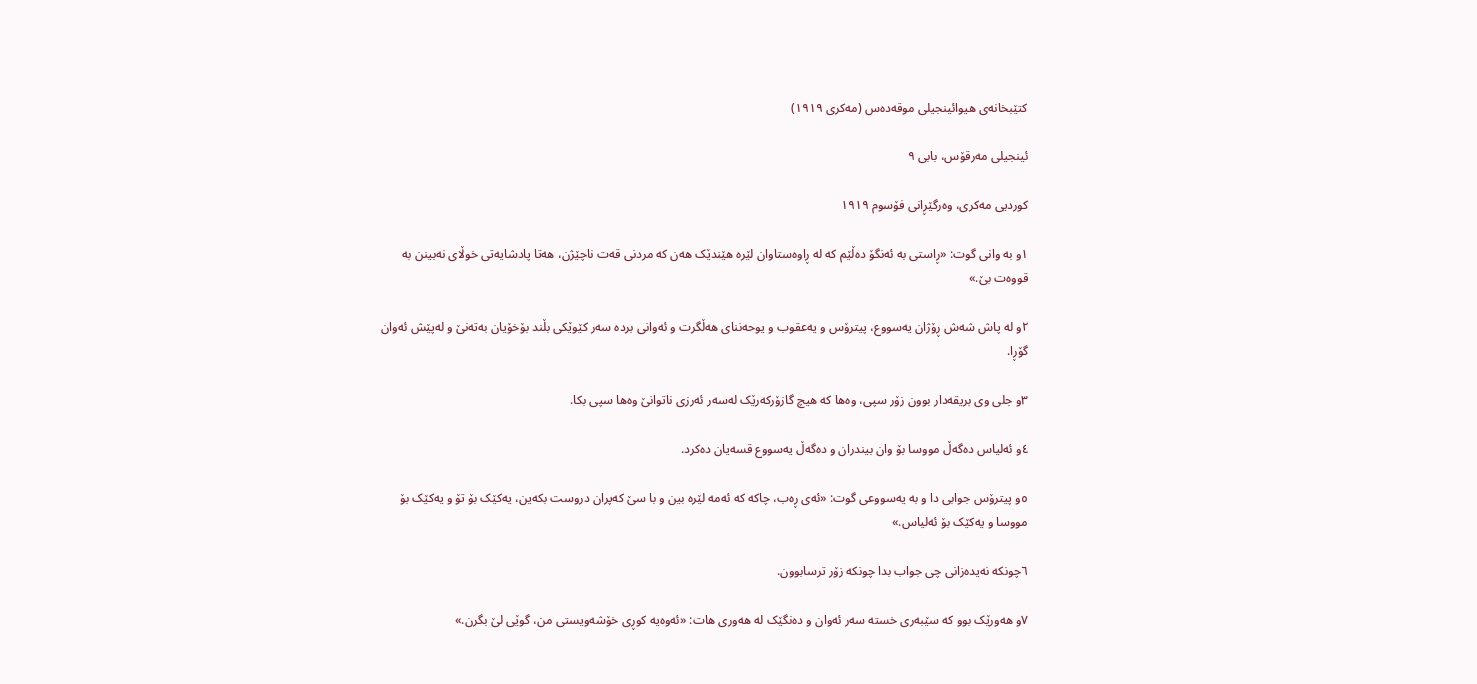کتێبخانەی هیوائینجیلی موقەدەس (مەکری ١٩١٩)

ئینجیلی مەرقۆس، بابی ٩

کوردیی مەکری، وەرگێڕانی فۆسوم ١٩١٩

١و بە وانی گوت: «ڕاستی بە ئەنگۆ دەڵێم کە لە ڕاوەستاوان لێرە هێندێک هەن کە مردنی قەت ناچێژن، هەتا پادشایەتی خوڵای نەبینن بە قووەت بێ.»

٢و لە پاش شەش ڕۆژان یەسووع، پیترۆس و یەعقوب و یوحەننای هەڵگرت و ئەوانی بردە سەر کێوێکی بڵند بۆخۆیان بەتەنێ و لەپێش ئەوان گۆڕا.

٣و جلی وی بریقەدار بوون زۆر سپی، وەها کە هیچ گازۆرکەرێک لەسەر ئەرزی ناتوانێ وەها سپی بکا.

٤و ئەلیاس دەگەڵ مووسا بۆ وان بیندران و دەگەڵ یەسووع قسەیان دەکرد.

٥و پیترۆس جوابی دا و بە یەسووعی گوت: «ئەی ڕەب، چاکە کە ئەمە لێرە بین و با سێ کەپران دروست بکەین، یەکێک بۆ تۆ و یەکێک بۆ مووسا و یەکێک بۆ ئەلیاس.»

٦چونکە نەیدەزانی چی جواب بدا چونکە زۆر ترسابوون.

٧و هەورێک بوو کە سێبەری خستە سەر ئەوان و دەنگێک لە هەوری هات: «ئەوەیە کوڕی خۆشەویستی من، گوێی لێ بگرن.»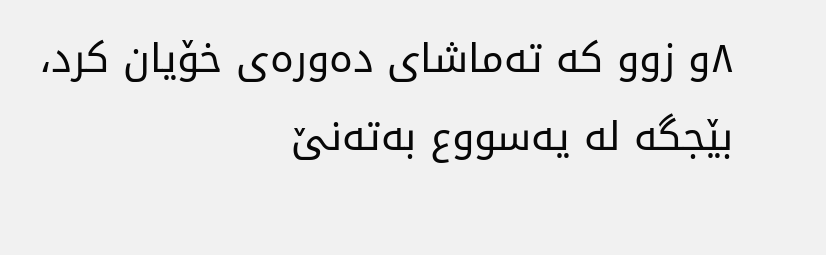٨و زوو کە تەماشای دەورەی خۆیان کرد، بێجگە لە یەسووع بەتەنێ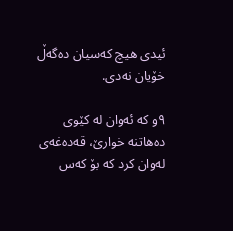ئیدی هیچ کەسیان دەگەڵ خۆیان نەدی.

٩و کە ئەوان لە کێوی دەهاتنە خوارێ، قەدەغەی لەوان کرد کە بۆ کەس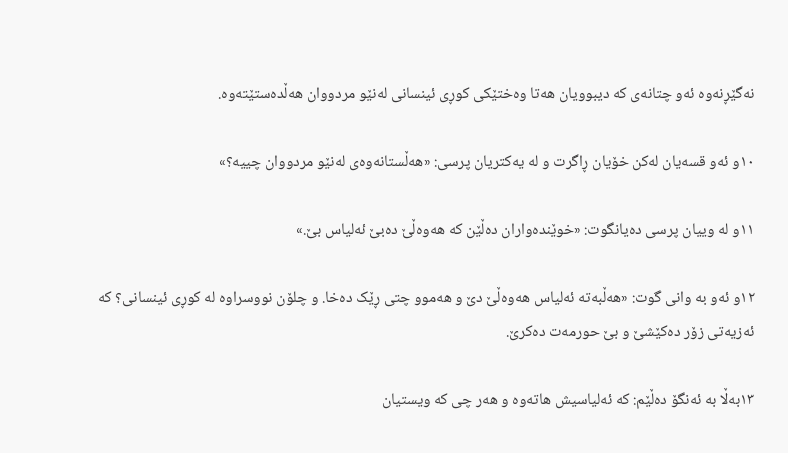نەگێڕنەوە ئەو چتانەی کە دیبوویان هەتا وەختێکی کوڕی ئینسانی لەنێو مردووان هەڵدەستێتەوە.

١٠و ئەو قسەیان لەکن خۆیان ڕاگرت و لە یەکتریان پرسی: «هەڵستانەوەی لەنێو مردووان چییە؟»

١١و لە وییان پرسی دەیانگوت: «خوێندەواران دەڵێن کە هەوەڵێ دەبێ ئەلیاس بێ.»

١٢و ئەو بە وانی گوت: «هەڵبەتە ئەلیاس هەوەڵێ دێ و هەموو چتی ڕێک دەخا. و چلۆن نووسراوە لە کوڕی ئینسانی؟ کە ئەزیەتی زۆر دەکێشێ و بێ حورمەت دەکرێ.

١٣بەڵا بە ئەنگۆ دەڵێم: کە ئەلیاسیش هاتەوە و هەر چی کە ویستیان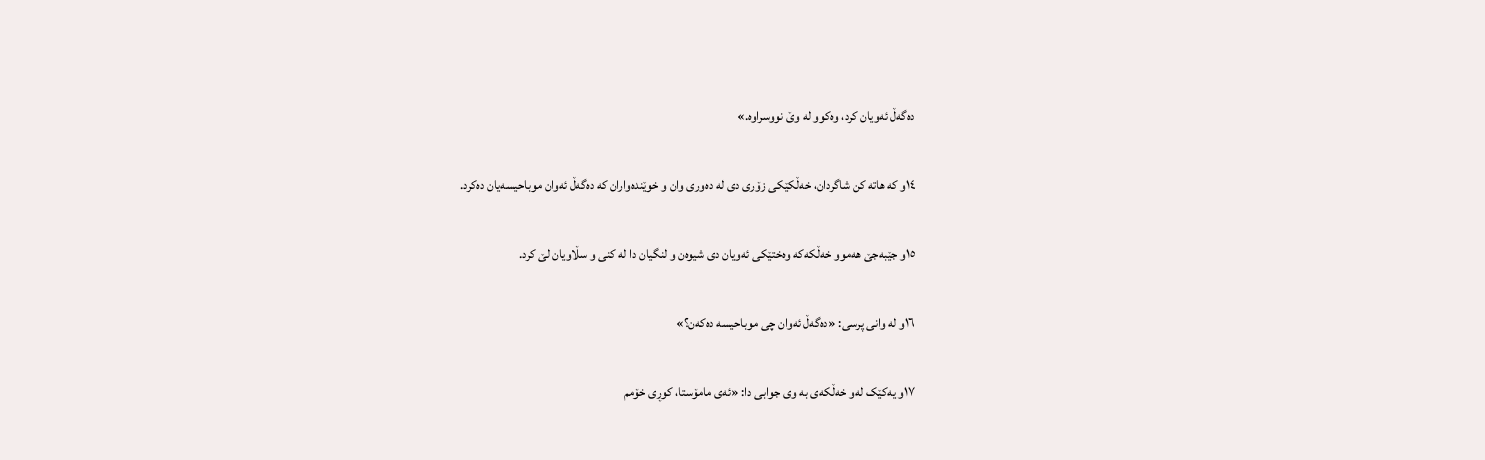دەگەڵ ئەویان کرد، وەکوو لە وێ نووسراوە.»

١٤و کە هاتە کن شاگردان، خەڵکێکی زۆری دی لە دەوری وان و خوێندەواران کە دەگەڵ ئەوان موباحیسەیان دەکرد.

١٥و جێبەجێ هەموو خەڵکەکە وەختێکی ئەویان دی شیوەن و لنگیان دا لە کنی و سڵاویان لێ کرد.

١٦و لە وانی پرسی: «دەگەڵ ئەوان چی موباحیسە دەکەن؟»

١٧و یەکێک لەو خەڵکەی بە وی جوابی دا: «ئەی مامۆستا، کوڕی خۆمم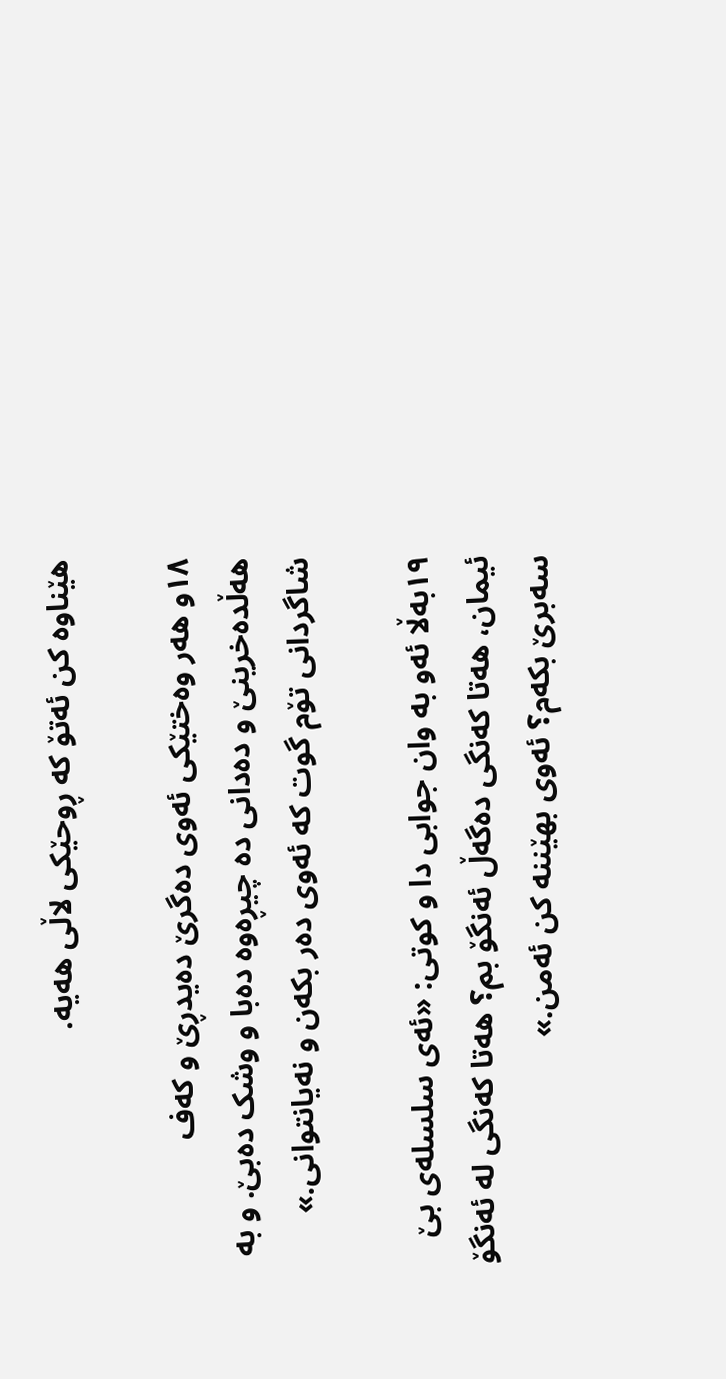هێناوە کن ئەتۆ کە ڕوحێکی لاڵی هەیە.

١٨و هەر وەختێکی ئەوی دەگرێ دەیدڕێ و کەف هەڵدەخرینێ و دەدانی دە چیڕەوە دەبا و وشک دەبێ. و بە شاگردانی تۆم گوت کە ئەوی دەر بکەن و نەیانتوانی.»

١٩بەڵا ئەو بە وان جوابی دا و کوتی: «ئەی سلسلەی بێ ئیمان، هەتا کەنگی دەگەڵ ئەنگۆ بم؟ هەتا کەنگی لە ئەنگۆ سەبرێ بکەم؟ ئەوی بهێننە کن ئەمن.»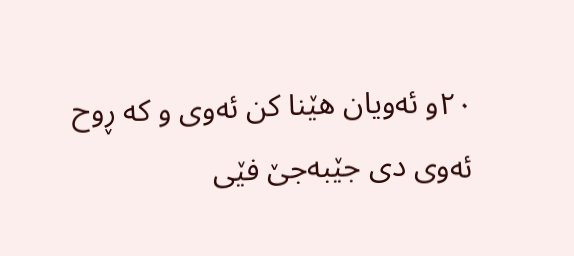٢٠و ئەویان هێنا کن ئەوی و کە ڕوح ئەوی دی جێبەجێ فێی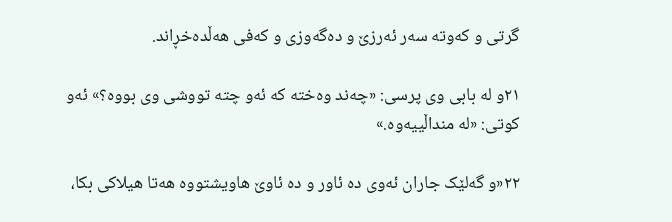گرتی و کەوتە سەر ئەرزێ و دەگەوزی و کەفی هەڵدەخڕاند.

٢١و لە بابی وی پرسی: «چەند وەختە کە ئەو چتە تووشی وی بووە؟» ئەو کوتی: «لە منداڵییەوە.»

٢٢«و گەلێک جاران ئەوی دە ئاور و دە ئاوێ هاویشتووە هەتا هیلاکی بکا،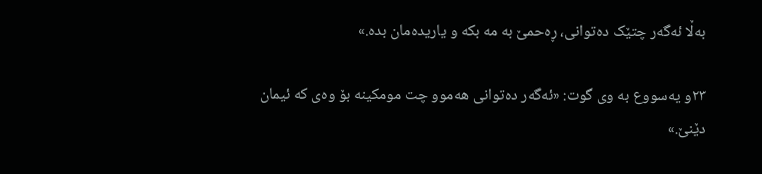بەڵا ئەگەر چتێک دەتوانی، ڕەحمێ بە مە بکە و یاریدەمان بدە.»

٢٣و یەسووع بە وی گوت: «ئەگەر دەتوانی هەموو چت مومکینە بۆ وەی کە ئیمان دێنێ.»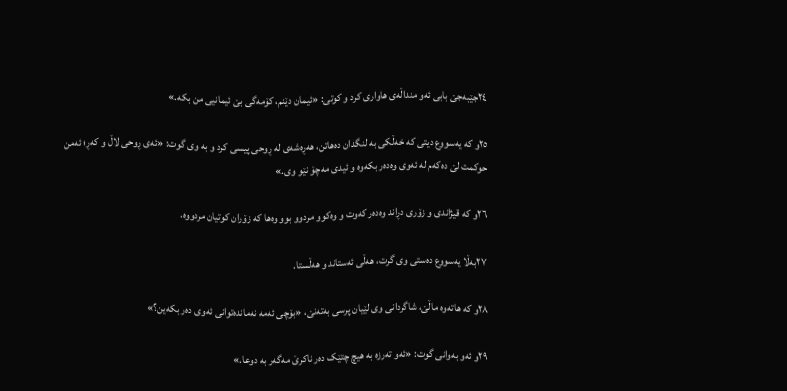٢٤جێبەجێ بابی ئەو منداڵەی هاواری کرد و کوتی: «ئیمان دێنم، کۆمەگی بێ ئیمانیی من بکە.»

٢٥و کە یەسووع دیتی کە خەڵکی بە لنگدان دەهاتن، هەڕەشەی لە ڕوحی پیسی کرد و بە وی گوت: «ئەی ڕوحی لاڵ و کەڕ؛ ئەمن حوکمت لێ دەکەم لە ئەوی وەدەر بکەوە و ئیدی مەچۆ نێو وی.»

٢٦و کە قیژاندی و زۆری دڕاند وەدەر کەوت و وەکوو مردوو بوو وەها کە زۆران کوتیان مردووە.

٢٧بەڵا یەسووع دەستی وی گرت، هەڵی ئەستاند و هەڵستا.

٢٨و کە هاتەوە ماڵێ، شاگردانی وی لێیان پرسی بەتەنێ، «بۆچی ئەمە نەماندەتوانی ئەوی دەر بکەین؟»

٢٩و ئەو بەوانی گوت: «ئەو تەرزە بە هیچ چتێک دەر ناکرێ مەگەر بە دوعا.»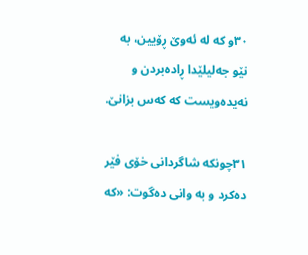٣٠و کە لە ئەوێ ڕۆیین، بە نێو جەلیلێدا ڕادەبردن و نەیدەویست کە کەس بزانێ.

٣١چونکە شاگردانی خۆی فێر دەکرد و بە وانی دەگوت: «کە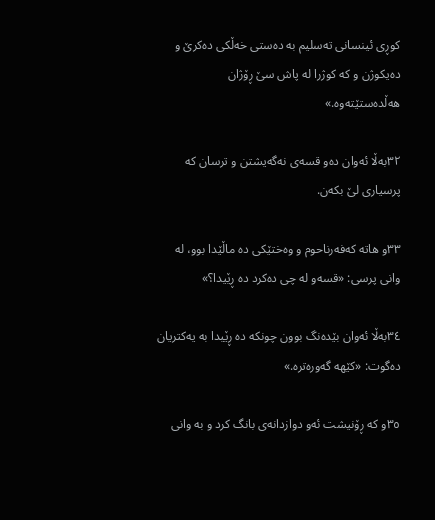کوڕی ئینسانی تەسلیم بە دەستی خەڵکی دەکرێ و دەیکوژن و کە کوژرا لە پاش سێ ڕۆژان هەڵدەستێتەوە.»

٣٢بەڵا ئەوان دەو قسەی نەگەیشتن و ترسان کە پرسیاری لێ بکەن.

٣٣و هاتە کەفەرناحوم و وەختێکی دە ماڵێدا بوو، لە وانی پرسی: «قسەو لە چی دەکرد دە ڕێیدا؟»

٣٤بەڵا ئەوان بێدەنگ بوون چونکە دە ڕێیدا بە یەکتریان دەگوت: «کێهە گەورەترە.»

٣٥و کە ڕۆنیشت ئەو دوازدانەی بانگ کرد و بە وانی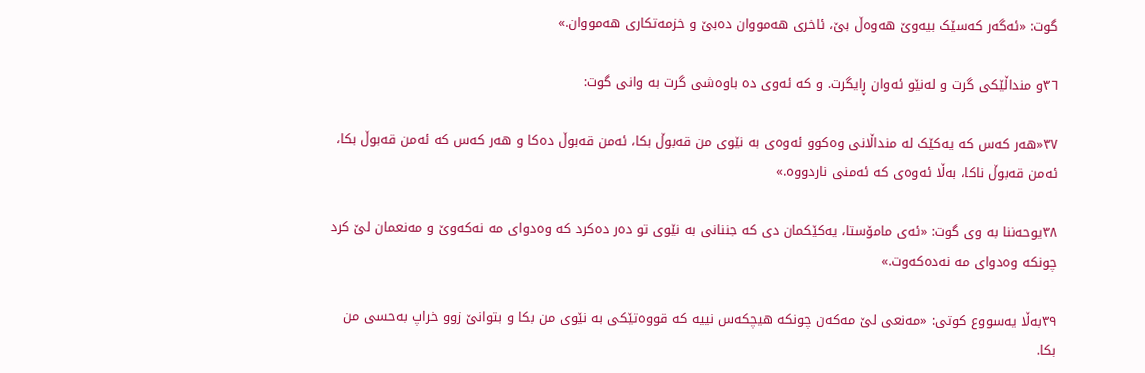گوت: «ئەگەر کەسێک بیەوێ هەوەڵ بێ، ئاخری هەمووان دەبێ و خزمەتکاری هەمووان.»

٣٦و منداڵێکی گرت و لەنێو ئەوان ڕایگرت. و کە ئەوی دە باوەشی گرت بە وانی گوت:

٣٧«هەر کەس کە یەکێک لە منداڵانی وەکوو ئەوەی بە نێوی من قەبوڵ بکا، ئەمن قەبوڵ دەکا و هەر کەس کە ئەمن قەبوڵ بکا، ئەمن قەبوڵ ناکا، بەڵا ئەوەی کە ئەمنی ناردووە.»

٣٨یوحەننا بە وی گوت: «ئەی مامۆستا، یەکێکمان دی کە جننانی بە نێوی تو دەر دەکرد کە وەدوای مە نەکەوێ و مەنعمان لێ کرد چونکە وەدوای مە نەدەکەوت.»

٣٩بەڵا یەسووع کوتی: «مەنعی لێ مەکەن چونکە هیچکەس نییە کە قووەتێکی بە نێوی من بکا و بتوانێ زوو خراپ بەحسی من بکا.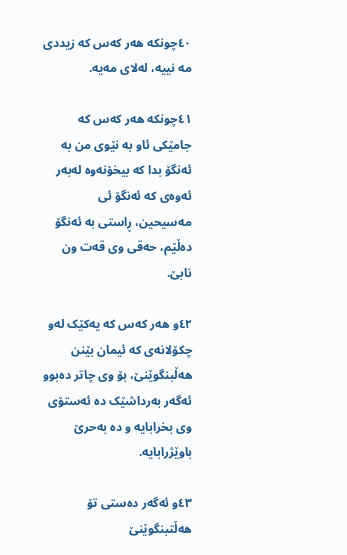٤٠چونکە هەر کەس کە زیددی مە نییە، لەلای مەیە.

٤١چونکە هەر کەس کە جامێکی ئاو بە نێوی من بە ئەنگۆ بدا کە بیخۆنەوە لەبەر ئەوەی کە ئەنگۆ ئی مەسیحین، ڕاستی بە ئەنگۆ دەڵێم، حەقی وی قەت ون نابێ.

٤٢و هەر کەس کە یەکێک لەو چکۆلانەی کە ئیمان بێنن هەڵبنگوێنێ، بۆ وی چاتر دەبوو ئەگەر بەرداشێک دە ئەستۆی وی بخرابایە و دە بەحرێ باوێژرابایە.

٤٣و ئەگەر دەستی تۆ هەڵتبنگوێنێ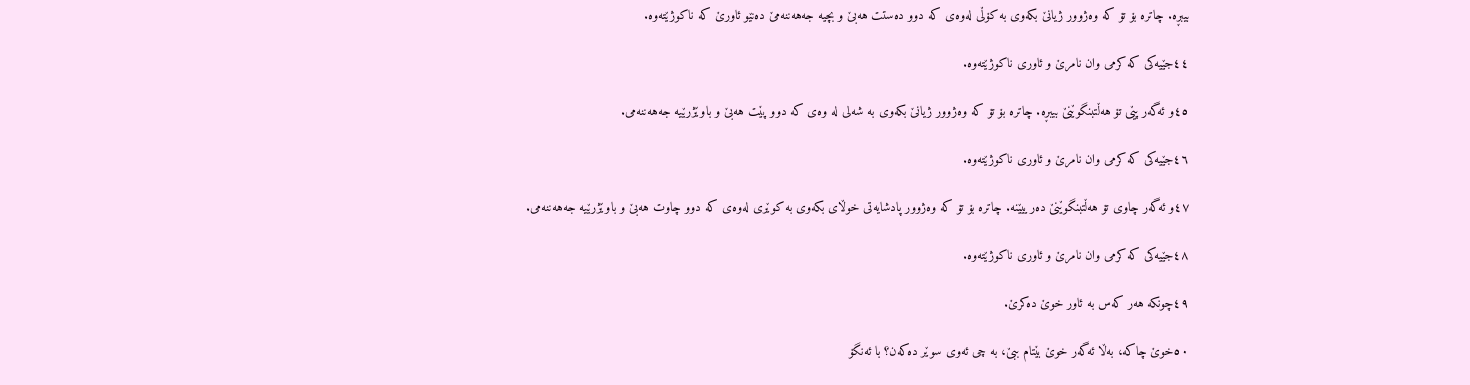بیبڕە. چاترە بۆ تۆ کە وەژوور ژیانێ بکەوی بە کۆڵی لەوەی کە دوو دەستت هەبێ و بچیە جەهەننەمێ دەنێو ئاورێ کە ناکوژێتەوە.

٤٤جێیەکی کە کرمی وان نامرێ و ئاوری ناکوژێتەوە.

٤٥و ئەگەر پێی تۆ هەڵتبنگوێنێ بیبڕە. چاترە بۆ تۆ کە وەژوور ژیانێ بکەوی بە شەلی لە وەی کە دوو پێت هەبێ و باوێژرێیە جەهەننەمی.

٤٦جێیەکی کە کرمی وان نامرێ و ئاوری ناکوژێتەوە.

٤٧و ئەگەر چاوی تۆ هەڵتبنگوێنێ دەرییێنە. چاترە بۆ تۆ کە وەژوور پادشایەتی خوڵای بکەوی بە کوێری لەوەی کە دوو چاوت هەبێ و باوێژرێیە جەهەننەمی.

٤٨جێیەکی کە کرمی وان نامرێ و ئاوری ناکوژێتەوە.

٤٩چونکە هەر کەس بە ئاور خوێ دەکرێ.

٥٠خوێ چاکە، بەڵا ئەگەر خوێ بێتام ببێ، بە چی ئەوی سوێر دەکەن؟ با ئەنگۆ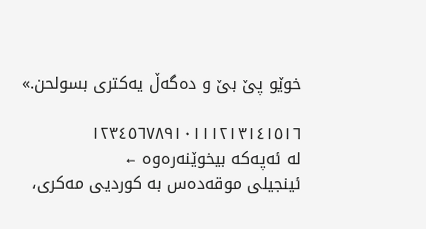خوێو پێ بێ و دەگەڵ یەکتری بسولحن.»

١٢٣٤٥٦٧٨٩١٠١١١٢١٣١٤١٥١٦
لە ئەپەکە بیخوێنەرەوە ←
ئینجیلی موقەدەس بە کوردیی مەکری،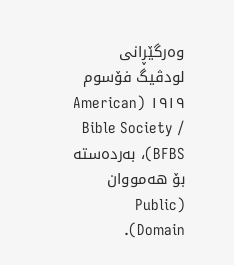وەرگێڕانی لودڤیگ فۆسوم ١٩١٩ (American Bible Society / BFBS)، بەردەستە بۆ هەمووان (Public Domain).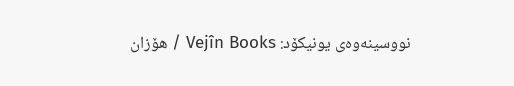نووسینەوەی یونیکۆد: Vejîn Books / هۆزان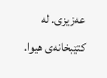عەزیزی. لە کتێبخانەی هیوا.